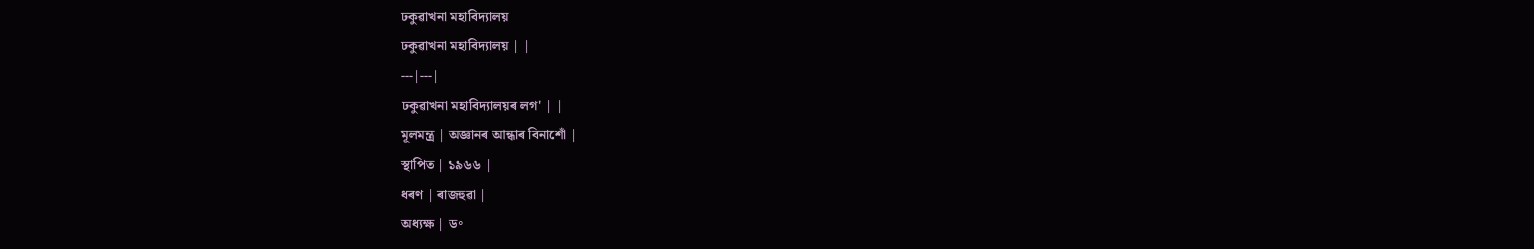ঢকুৱাখনা মহাবিদ্যালয়
ঢকুৱাখনা মহাবিদ্যালয় | |
---|---|
ঢকুৱাখনা মহাবিদ্যালয়ৰ লগ' | |
মূলমন্ত্ৰ | অজ্ঞানৰ আন্ধাৰ বিনাশোঁ |
স্থাপিত | ১৯৬৬ |
ধৰণ | ৰাজহুৱা |
অধ্যক্ষ | ড॰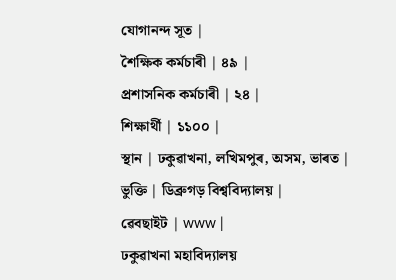যোগানন্দ সূত |
শৈক্ষিক কৰ্মচাৰী | ৪৯ |
প্ৰশাসনিক কৰ্মচাৰী | ২৪ |
শিক্ষাৰ্থী | ১১০০ |
স্থান | ঢকুৱাখনা, লখিমপুৰ, অসম, ভাৰত |
ভুক্তি | ডিব্ৰুগড় বিশ্ববিদ্যালয় |
ৱেবছাইট | www |
ঢকুৱাখনা মহাবিদ্যালয়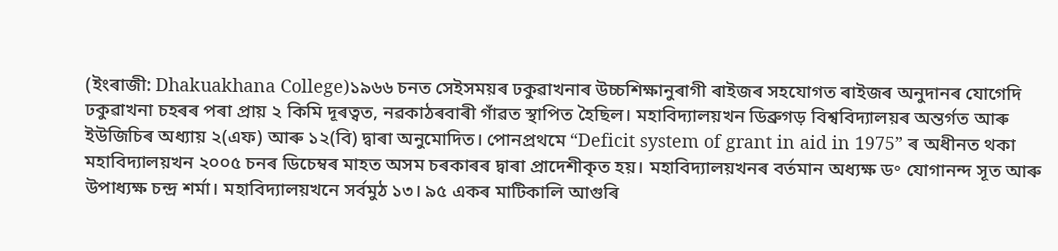(ইংৰাজী: Dhakuakhana College)১৯৬৬ চনত সেইসময়ৰ ঢকুৱাখনাৰ উচ্চশিক্ষানুৰাগী ৰাইজৰ সহযোগত ৰাইজৰ অনুদানৰ যোগেদি ঢকুৱাখনা চহৰৰ পৰা প্ৰায় ২ কিমি দূৰত্বত, নৱকাঠৰবাৰী গাঁৱত স্থাপিত হৈছিল। মহাবিদ্যালয়খন ডিব্ৰুগড় বিশ্ববিদ্যালয়ৰ অন্তৰ্গত আৰু ইউজিচিৰ অধ্যায় ২(এফ) আৰু ১২(বি) দ্বাৰা অনুমোদিত। পোনপ্ৰথমে “Deficit system of grant in aid in 1975” ৰ অধীনত থকা মহাবিদ্যালয়খন ২০০৫ চনৰ ডিচেম্বৰ মাহত অসম চৰকাৰৰ দ্বাৰা প্ৰাদেশীকৃত হয়। মহাবিদ্যালয়খনৰ বৰ্তমান অধ্যক্ষ ড॰ যোগানন্দ সূত আৰু উপাধ্যক্ষ চন্দ্ৰ শৰ্মা। মহাবিদ্যালয়খনে সৰ্বমুঠ ১৩। ৯৫ একৰ মাটিকালি আগুৰি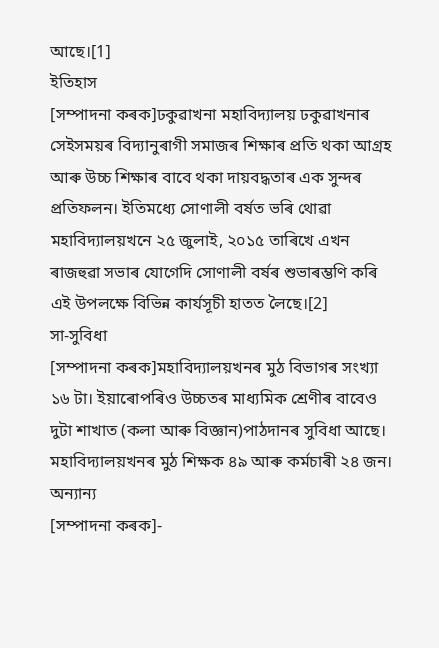আছে।[1]
ইতিহাস
[সম্পাদনা কৰক]ঢকুৱাখনা মহাবিদ্যালয় ঢকুৱাখনাৰ সেইসময়ৰ বিদ্যানুৰাগী সমাজৰ শিক্ষাৰ প্ৰতি থকা আগ্ৰহ আৰু উচ্চ শিক্ষাৰ বাবে থকা দায়বদ্ধতাৰ এক সুন্দৰ প্ৰতিফলন। ইতিমধ্যে সোণালী বৰ্ষত ভৰি থোৱা মহাবিদ্যালয়খনে ২৫ জুলাই, ২০১৫ তাৰিখে এখন ৰাজহুৱা সভাৰ যোগেদি সোণালী বৰ্ষৰ শুভাৰম্ভণি কৰি এই উপলক্ষে বিভিন্ন কাৰ্যসূচী হাতত লৈছে।[2]
সা-সুবিধা
[সম্পাদনা কৰক]মহাবিদ্যালয়খনৰ মুঠ বিভাগৰ সংখ্যা ১৬ টা। ইয়াৰোপৰিও উচ্চতৰ মাধ্যমিক শ্ৰেণীৰ বাবেও দুটা শাখাত (কলা আৰু বিজ্ঞান)পাঠদানৰ সুবিধা আছে। মহাবিদ্যালয়খনৰ মুঠ শিক্ষক ৪৯ আৰু কৰ্মচাৰী ২৪ জন।
অন্যান্য
[সম্পাদনা কৰক]-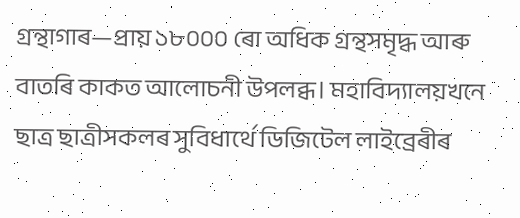গ্ৰন্থাগাৰ—প্ৰায় ১৮০০০ ৰো অধিক গ্ৰন্থসমৃদ্ধ আৰু বাতৰি কাকত আলোচনী উপলব্ধ। মহাবিদ্যালয়খনে ছাত্ৰ ছাত্ৰীসকলৰ সুবিধাৰ্থে ডিজিটেল লাইব্ৰেৰীৰ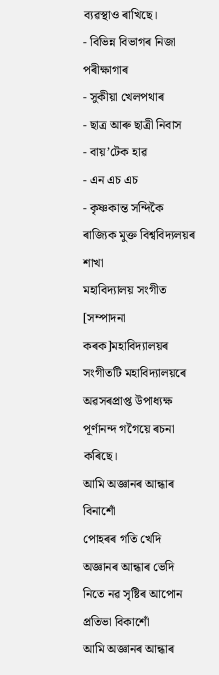ব্যৱস্থাও ৰাখিছে।
- বিভিন্ন বিভাগৰ নিজা পৰীক্ষাগাৰ
- সুকীয়া খেলপথাৰ
- ছাত্ৰ আৰু ছাত্ৰী নিবাস
- বায়’টেক হাৱ
- এন এচ এচ
- কৃষ্ণকান্ত সন্দিকৈ ৰাজ্যিক মুক্ত বিশ্ববিদ্যলয়ৰ শাখা
মহাবিদ্যালয় সংগীত
[সম্পাদনা কৰক]মহাবিদ্যালয়ৰ সংগীতটি মহাবিদ্যালয়ৰে অৱসৰপ্ৰাপ্ত উপাধ্যক্ষ পূৰ্ণানন্দ গগৈয়ে ৰচনা কৰিছে।
আমি অজ্ঞানৰ আন্ধাৰ বিনাশোঁ
পোহৰৰ গতি খেদি
অজ্ঞানৰ আন্ধাৰ ভেদি
নিতে নৱ সৃষ্টিৰ আপোন প্ৰতিভা বিকাশোঁ
আমি অজ্ঞানৰ আন্ধাৰ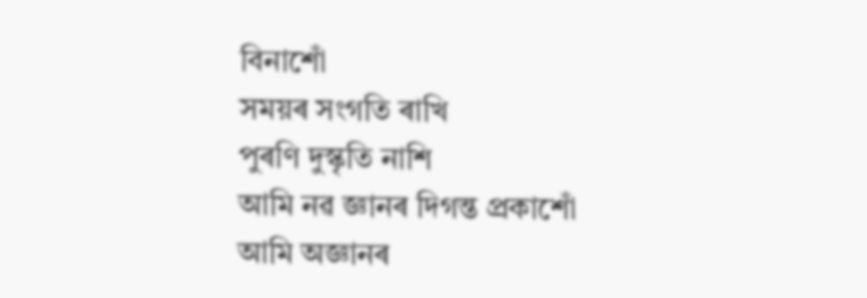বিনাশোঁ
সময়ৰ সংগতি ৰাখি
পুৰণি দুস্কৃতি নাশি
আমি নৱ জ্ঞানৰ দিগন্ত প্ৰকাশোঁ
আমি অজ্ঞানৰ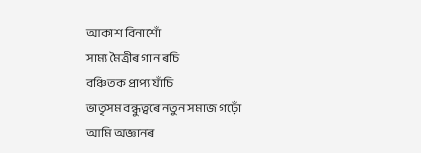আকাশ বিনাশোঁ
সাম্য মৈত্ৰীৰ গান ৰচি
বঞ্চিতক প্ৰাপ্য যাঁচি
ভাতৃসম বন্ধুত্বৰে নতুন সমাজ গঢ়োঁ
আমি অজ্ঞানৰ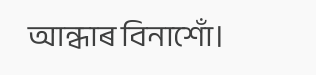আন্ধাৰ বিনাশোঁ।